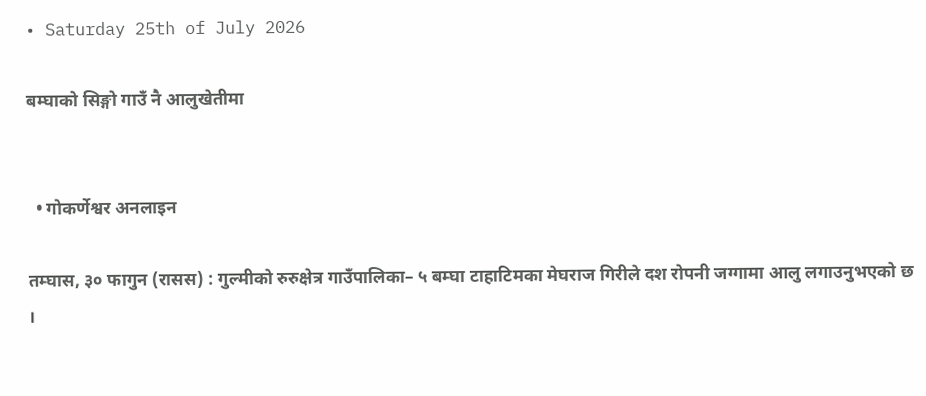• Saturday 25th of July 2026

बम्घाको सिङ्गो गाउँ नै आलुखेतीमा


  • गोकर्णेश्वर अनलाइन

तम्घास, ३० फागुन (रासस) : गुल्मीको रुरुक्षेत्र गाउँपालिका– ५ बम्घा टाहाटिमका मेघराज गिरीले दश रोपनी जग्गामा आलु लगाउनुभएको छ ।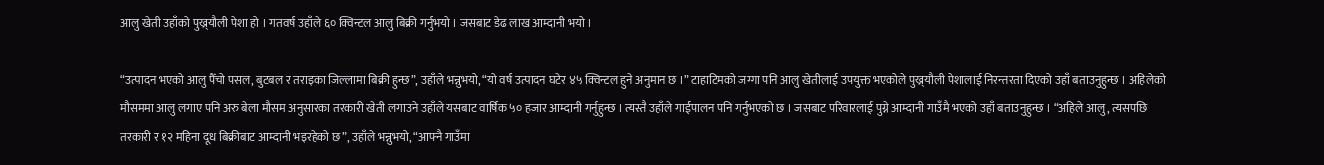आलु खेती उहाँको पुख्र्यौली पेशा हो । गतवर्ष उहाँले ६० क्विन्टल आलु बिक्री गर्नुभयो । जसबाट डेढ लाख आम्दानी भयो ।

“उत्पादन भएको आलु पैँचो पसल, बुटबल र तराइका जिल्लामा बिक्री हुन्छ”, उहाँले भन्नुभयो, “यो वर्ष उत्पादन घटेर ४५ क्विन्टल हुने अनुमान छ ।” टाहाटिमको जग्गा पनि आलु खेतीलाई उपयुक्त भएकोले पुख्र्यौली पेशालाई निरन्तरता दिएको उहाँ बताउनुहुन्छ । अहिलेको मौसममा आलु लगाए पनि अरु बेला मौसम अनुसारका तरकारी खेती लगाउने उहाँले यसबाट वार्षिक ५० हजार आम्दानी गर्नुहुन्छ । त्यस्तै उहाँले गाईपालन पनि गर्नुभएको छ । जसबाट परिवारलाई पुग्ने आम्दानी गाउँमै भएको उहाँ बताउनुहुन्छ । “अहिले आलु, त्यसपछि तरकारी र १२ महिना दूध बिक्रीबाट आम्दानी भइरहेको छ”, उहाँले भन्नुभयो, “आफ्नै गाउँमा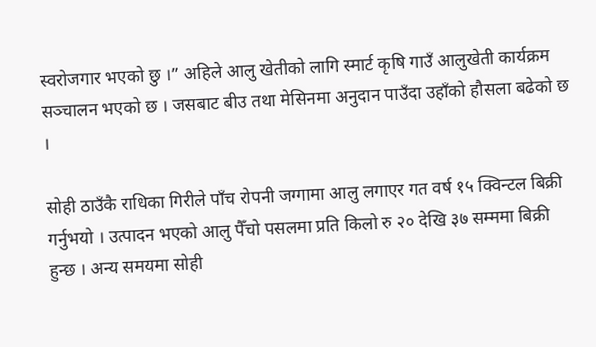स्वरोजगार भएको छु ।” अहिले आलु खेतीको लागि स्मार्ट कृषि गाउँ आलुखेती कार्यक्रम सञ्चालन भएको छ । जसबाट बीउ तथा मेसिनमा अनुदान पाउँदा उहाँको हौसला बढेको छ ।

सोही ठाउँकै राधिका गिरीले पाँच रोपनी जग्गामा आलु लगाएर गत वर्ष १५ क्विन्टल बिक्री गर्नुभयो । उत्पादन भएको आलु पैँचो पसलमा प्रति किलो रु २० देखि ३७ सम्ममा बिक्री हुन्छ । अन्य समयमा सोही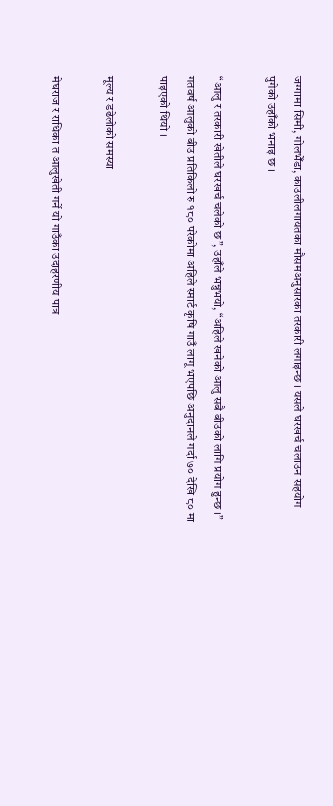जग्गामा सिमी, गोलभेँडा, काउलीलगायतका मौसमअनुसारका तरकारी लगाइन्छ । यसले घरखर्च चलाउन सहयोग पुगेको उहाँको भनाइ छ ।

“आलु र तरकारी खेतीले घरखर्च चलेको छ”, उहाँले भन्नुभयो, “अहिले खनेको आलु सबै बीउको लागि प्रयोग हुन्छ ।” गतवर्ष आलुको बीउ प्रतिकिलो रु १८० परेकोमा अहिले स्मार्ट कृषि गाउँ लागू भएपछि अनुदानले गर्दा ७० देखि ८० मा पाइएको थियो ।

मूल्य र डढेलोको समस्या

मेघराज र राधिका त आलुखेती गर्ने यो गाउँका उदाहरणीय पात्र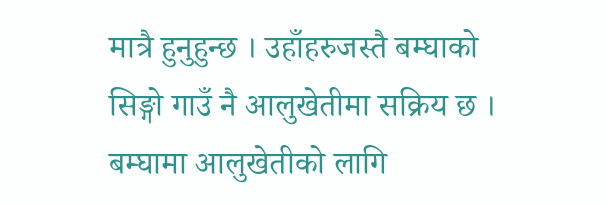मात्रै हुनुहुन्छ । उहाँहरुजस्तै बम्घाको सिङ्गो गाउँ नै आलुखेतीमा सक्रिय छ । बम्घामा आलुखेतीको लागि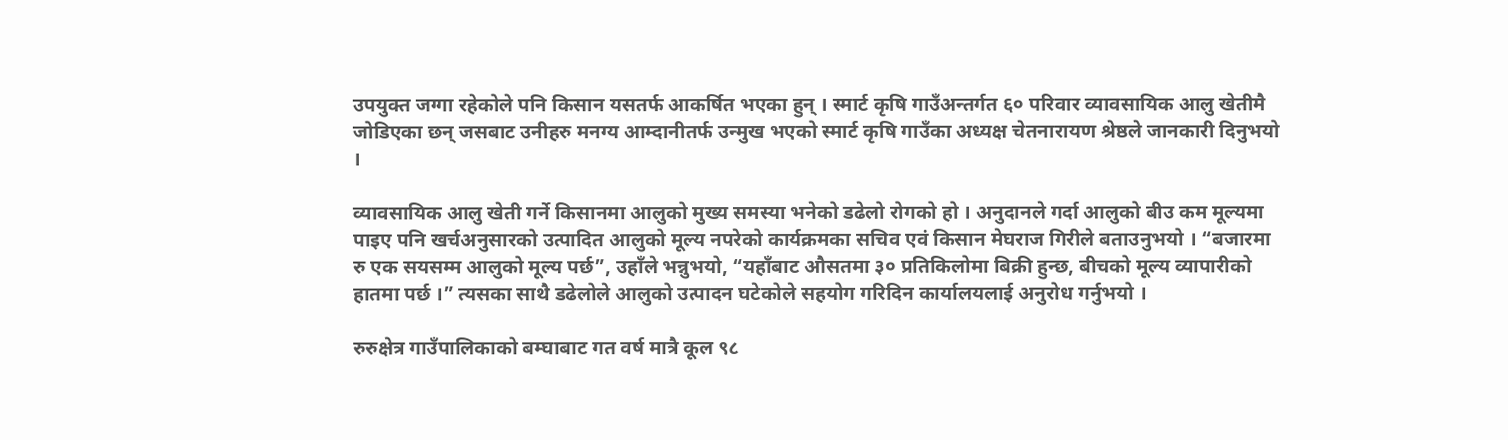उपयुक्त जग्गा रहेकोले पनि किसान यसतर्फ आकर्षित भएका हुन् । स्मार्ट कृषि गाउँअन्तर्गत ६० परिवार व्यावसायिक आलु खेतीमै जोडिएका छन् जसबाट उनीहरु मनग्य आम्दानीतर्फ उन्मुख भएको स्मार्ट कृषि गाउँका अध्यक्ष चेतनारायण श्रेष्ठले जानकारी दिनुभयो ।

व्यावसायिक आलु खेती गर्ने किसानमा आलुको मुख्य समस्या भनेको डढेलो रोगको हो । अनुदानले गर्दा आलुको बीउ कम मूल्यमा पाइए पनि खर्चअनुसारको उत्पादित आलुको मूल्य नपरेको कार्यक्रमका सचिव एवं किसान मेघराज गिरीले बताउनुभयो । “बजारमा रु एक सयसम्म आलुको मूल्य पर्छ”, उहाँले भन्नुभयो, “यहाँबाट औसतमा ३० प्रतिकिलोमा बिक्री हुन्छ, बीचको मूल्य व्यापारीको हातमा पर्छ ।” त्यसका साथै डढेलोले आलुको उत्पादन घटेकोले सहयोग गरिदिन कार्यालयलाई अनुरोध गर्नुभयो ।

रुरुक्षेत्र गाउँपालिकाको बम्घाबाट गत वर्ष मात्रै कूल ९८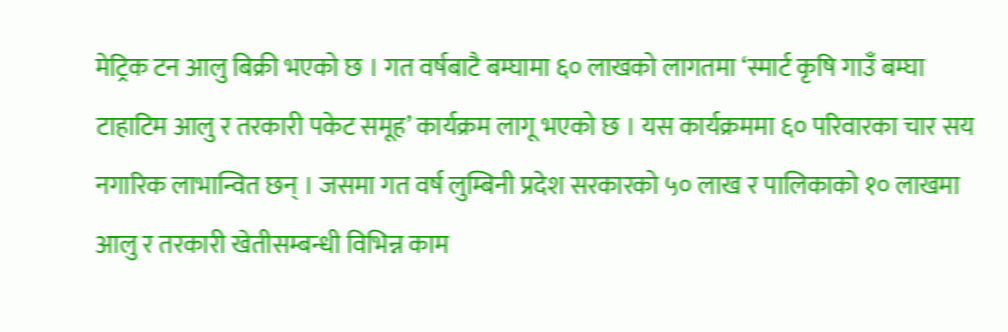मेट्रिक टन आलु बिक्री भएको छ । गत वर्षबाटै बम्घामा ६० लाखको लागतमा ‘स्मार्ट कृषि गाउँ बम्घा टाहाटिम आलु र तरकारी पकेट समूह’ कार्यक्रम लागू भएको छ । यस कार्यक्रममा ६० परिवारका चार सय नगारिक लाभान्वित छन् । जसमा गत वर्ष लुम्बिनी प्रदेश सरकारको ५० लाख र पालिकाको १० लाखमा आलु र तरकारी खेतीसम्बन्धी विभिन्न काम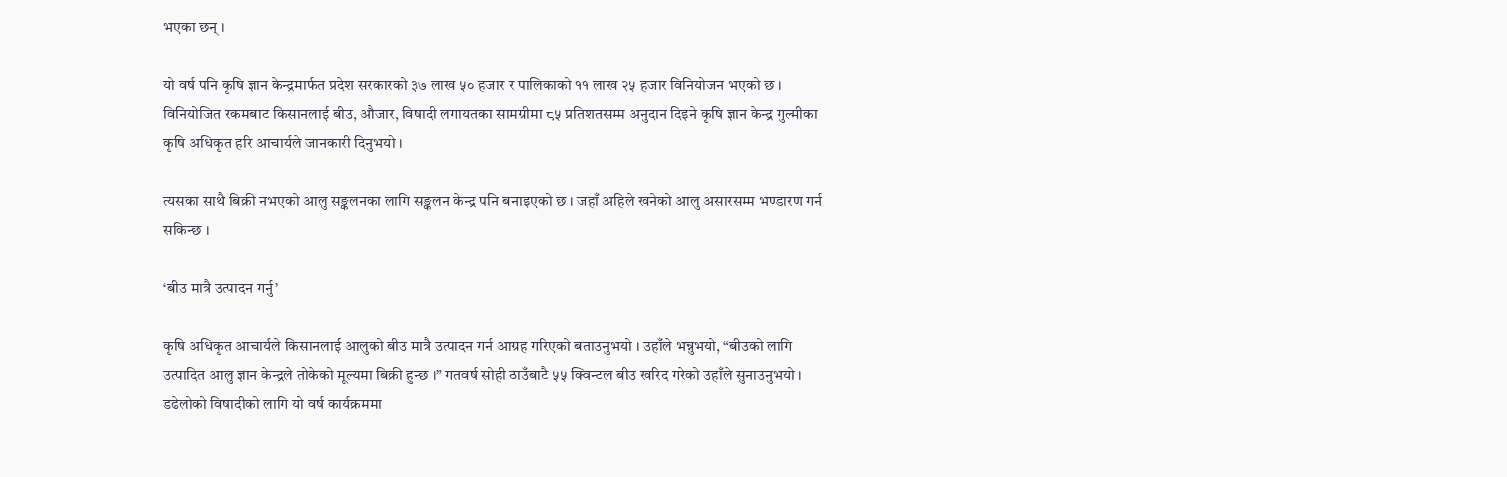भएका छन् ।

यो वर्ष पनि कृषि ज्ञान केन्द्रमार्फत प्रदेश सरकारको ३७ लाख ५० हजार र पालिकाको ११ लाख २५ हजार विनियोजन भएको छ । विनियोजित रकमबाट किसानलाई बीउ, औजार, विषादी लगायतका सामग्रीमा ८५ प्रतिशतसम्म अनुदान दिइने कृषि ज्ञान केन्द्र गुल्मीका कृषि अधिकृत हरि आचार्यले जानकारी दिनुभयो ।

त्यसका साथै बिक्री नभएको आलु सङ्कलनका लागि सङ्कलन केन्द्र पनि बनाइएको छ । जहाँ अहिले खनेको आलु असारसम्म भण्डारण गर्न सकिन्छ ।

‘बीउ मात्रै उत्पादन गर्नु’

कृषि अधिकृत आचार्यले किसानलाई आलुको बीउ मात्रै उत्पादन गर्न आग्रह गरिएको बताउनुभयो । उहाँले भन्नुभयो, “बीउको लागि उत्पादित आलु ज्ञान केन्द्रले तोकेको मूल्यमा बिक्री हुन्छ ।” गतवर्ष सोही ठाउँबाटै ५५ क्विन्टल बीउ खरिद गरेको उहाँले सुनाउनुभयो । डढेलोको विषादीको लागि यो वर्ष कार्यक्रममा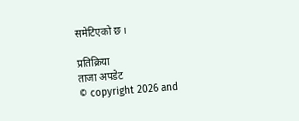समेटिएको छ ।

प्रतिक्रिया
ताजा अपडेट
© copyright 2026 and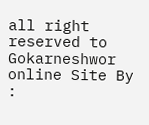all right reserved to Gokarneshwor online Site By :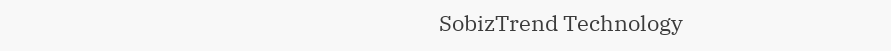SobizTrend Technology